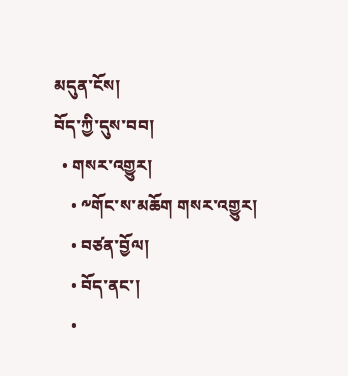མདུན་ངོས།
བོད་ཀྱི་དུས་བབ།
  • གསར་འགྱུར།
    • ༸གོང་ས་མཆོག གསར་འགྱུར།
    • བཙན་བྱོལ།
    • བོད་ནང་།
    •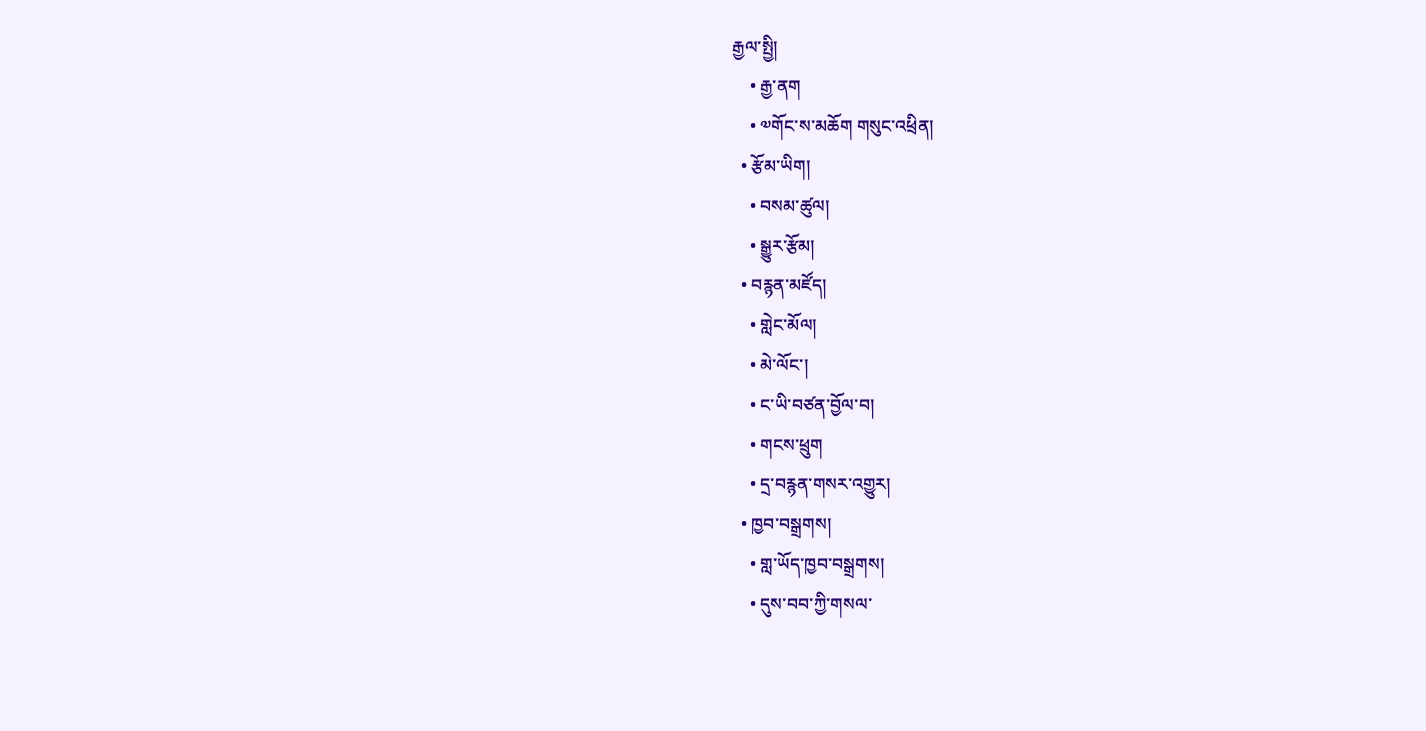རྒྱལ་སྤྱི།
    • རྒྱ་ནག
    • ༧གོང་ས་མཆོག གསུང་འཕྲིན།
  • རྩོམ་ཡིག།
    • བསམ་ཚུལ།
    • སྒྱུར་རྩོམ།
  • བརྙན་མཛོད།
    • གླེང་མོལ།
    • མེ་ལོང་།
    • ང་ཡི་བཙན་བྱོལ་བ།
    • གངས་ཕྲུག
    • དྲ་བརྙན་གསར་འགྱུར།
  • ཁྱབ་བསྒྲགས།
    • གླ་ཡོད་ཁྱབ་བསྒྲགས།
    • དུས་བབ་ཀྱི་གསལ་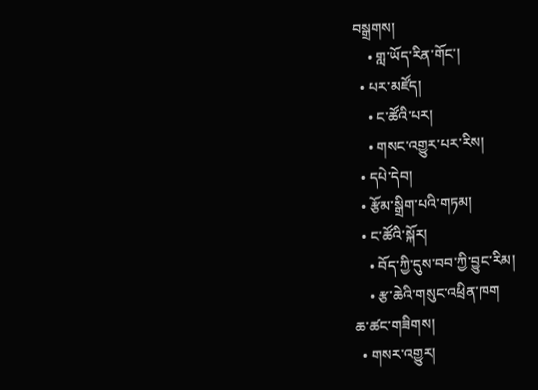བསྒྲགས།
    • གླ་ཡོད་རིན་གོང་།
  • པར་མཛོད།
    • ང་ཚོའི་པར།
    • གསང་འགྱུར་པར་རིས།
  • དཔེ་དེབ།
  • རྩོམ་སྒྲིག་པའི་གཏམ།
  • ང་ཚོའི་སྐོར།
    • བོད་ཀྱི་དུས་བབ་ཀྱི་བྱུང་རིམ།
    • རྩ་ཆེའི་གསུང་འཕྲིན་ཁག
ཆ་ཚང་གཟིགས།
  • གསར་འགྱུར།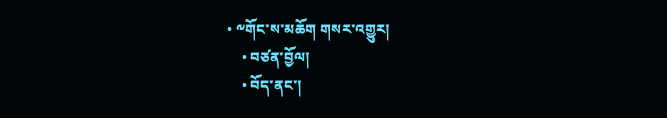• ༸གོང་ས་མཆོག གསར་འགྱུར།
    • བཙན་བྱོལ།
    • བོད་ནང་།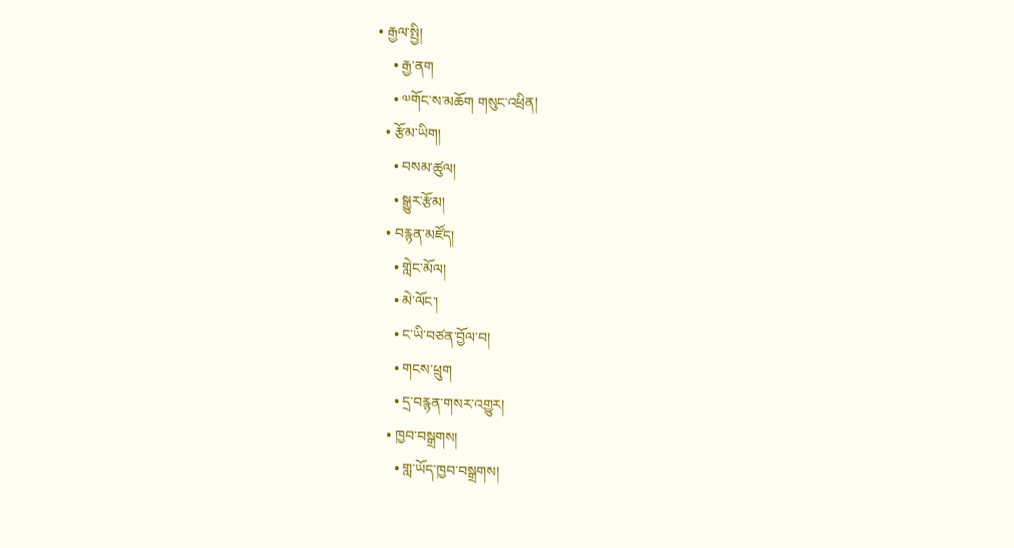• རྒྱལ་སྤྱི།
    • རྒྱ་ནག
    • ༧གོང་ས་མཆོག གསུང་འཕྲིན།
  • རྩོམ་ཡིག།
    • བསམ་ཚུལ།
    • སྒྱུར་རྩོམ།
  • བརྙན་མཛོད།
    • གླེང་མོལ།
    • མེ་ལོང་།
    • ང་ཡི་བཙན་བྱོལ་བ།
    • གངས་ཕྲུག
    • དྲ་བརྙན་གསར་འགྱུར།
  • ཁྱབ་བསྒྲགས།
    • གླ་ཡོད་ཁྱབ་བསྒྲགས།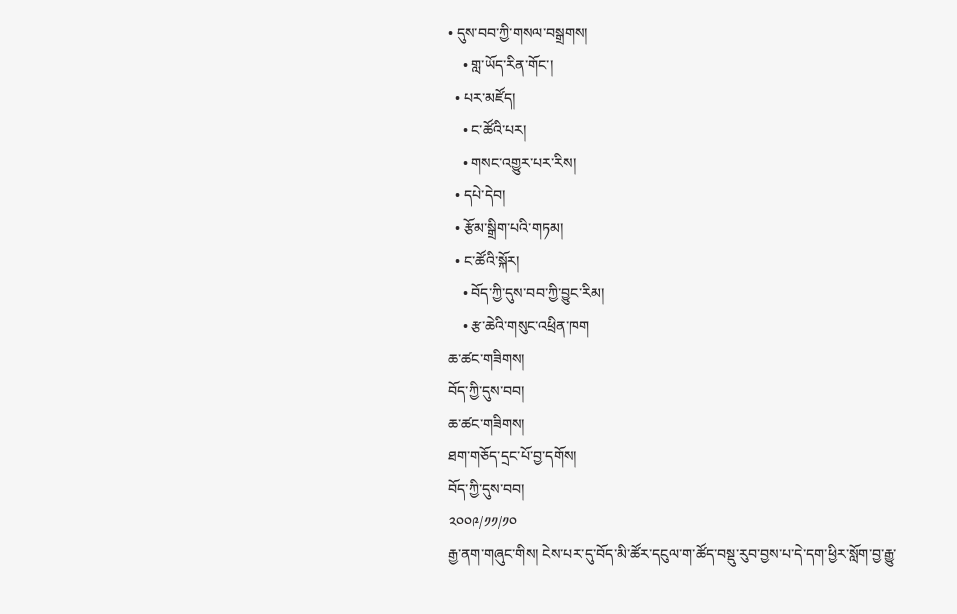• དུས་བབ་ཀྱི་གསལ་བསྒྲགས།
    • གླ་ཡོད་རིན་གོང་།
  • པར་མཛོད།
    • ང་ཚོའི་པར།
    • གསང་འགྱུར་པར་རིས།
  • དཔེ་དེབ།
  • རྩོམ་སྒྲིག་པའི་གཏམ།
  • ང་ཚོའི་སྐོར།
    • བོད་ཀྱི་དུས་བབ་ཀྱི་བྱུང་རིམ།
    • རྩ་ཆེའི་གསུང་འཕྲིན་ཁག
ཆ་ཚང་གཟིགས།
བོད་ཀྱི་དུས་བབ།
ཆ་ཚང་གཟིགས།
ཐག་གཅོད་དྲང་པོ་བྱ་དགོས།
བོད་ཀྱི་དུས་བབ།
༢༠༠༩/༡༡/༡༠
རྒྱ་ནག་གཞུང་གིས། ངེས་པར་དུ་བོད་མི་ཚོར་དངུལ་ག་ཚོད་བསྡུ་རུབ་བྱས་པ་དེ་དག་ཕྱིར་སློག་བྱ་རྒྱུ་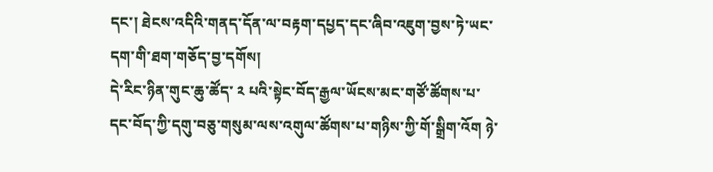དང་། ཐེངས་འདིའི་གནད་དོན་ལ་བརྟག་དཔྱད་དང་ཞིབ་འཇུག་བྱས་ཏེ་ཡང་དག་གི་ཐག་གཅོད་བྱ་དགོས།
དེ་རིང་ཉིན་གུང་ཆུ་ཚོད་ ༢ པའི་སྟེང་བོད་རྒྱལ་ཡོངས་མང་གཙོ་ཚོགས་པ་དང་བོད་ཀྱི་དགུ་བཅུ་གསུམ་ལས་འགུལ་ཚོགས་པ་གཉིས་ཀྱི་གོ་སྒྲིག་འོག ཉེ་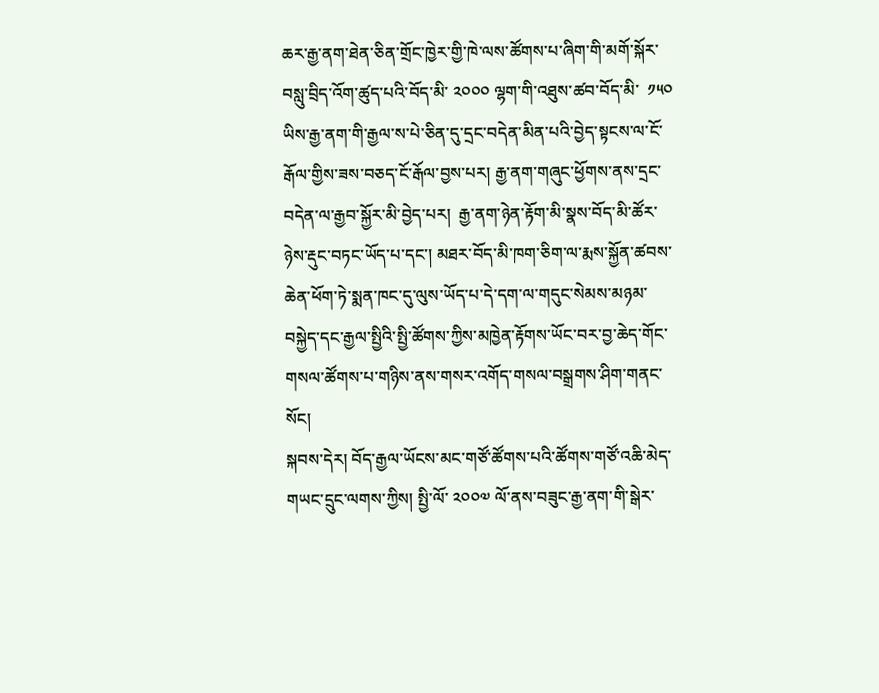ཆར་རྒྱ་ནག་ཐེན་ཅིན་གྲོང་ཁྱེར་གྱི་ཁེ་ལས་ཚོགས་པ་ཞིག་གི་མགོ་སྐོར་བསླུ་བྲིད་འོག་ཚུད་པའི་བོད་མི་ ༢༠༠༠ ལྷག་གི་འཐུས་ཚབ་བོད་མི་  ༡༥༠ ཡིས་རྒྱ་ནག་གི་རྒྱལ་ས་པེ་ཅིན་དུ་དྲང་བདེན་མིན་པའི་བྱེད་སྟངས་ལ་ངོ་རྒོལ་གྱིས་ཟས་བཅད་ངོ་རྒོལ་བྱས་པར། རྒྱ་ནག་གཞུང་ཕྱོགས་ནས་དྲང་བདེན་ལ་རྒྱབ་སྐྱོར་མི་བྱེད་པར།  རྒྱ་ནག་ཉེན་རྟོག་མི་སྣས་བོད་མི་ཚོར་ཉེས་རྡུང་བཏང་ཡོད་པ་དང་། མཐར་བོད་མི་ཁག་ཅིག་ལ་རྨས་སྐྱོན་ཚབས་ཆེན་ཕོག་ཏེ་སྨན་ཁང་དུ་ལུས་ཡོད་པ་དེ་དག་ལ་གདུང་སེམས་མཉམ་བསྐྱེད་དང་རྒྱལ་སྤྱིའི་སྤྱི་ཚོགས་ཀྱིས་མཁྱེན་རྟོགས་ཡོང་བར་བྱ་ཆེད་གོང་གསལ་ཚོགས་པ་གཉིས་ནས་གསར་འགོད་གསལ་བསྒྲགས་ཤིག་གནང་སོང།
སྐབས་དེར། བོད་རྒྱལ་ཡོངས་མང་གཙོ་ཚོགས་པའི་ཚོགས་གཙོ་འཆི་མེད་གཡང་དྲུང་ལགས་ཀྱིས། སྤྱི་ལོ་ ༢༠༠༧ ལོ་ནས་བཟུང་རྒྱ་ནག་གི་སྒེར་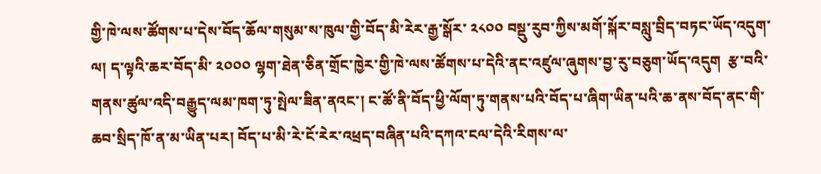གྱི་ཁེ་ལས་ཚོགས་པ་དེས་བོད་ཆོལ་གསུམ་ས་ཁུལ་གྱི་བོད་མི་རེར་རྒྱ་སྒོར་ ༢༨༠༠ བསྡུ་རུབ་ཀྱིས་མགོ་སྐོར་བསླུ་བྲིད་བཏང་ཡོད་འདུག་ལ། ད་ལྟའི་ཆར་བོད་མི་ ༢༠༠༠ ལྷག་ཐེན་ཅིན་གྲོང་ཁྱེར་གྱི་ཁེ་ལས་ཚོགས་པ་དེའི་ནང་འཛུལ་ཞུགས་བྱ་རུ་བཅུག་ཡོད་འདུག  རྩ་བའི་གནས་ཚུལ་འདི་བརྒྱུད་ལམ་ཁག་ཏུ་སྤེལ་ཟིན་ནའང་། ང་ཚོ་ནི་བོད་ཕྱི་ལོག་ཏུ་གནས་པའི་བོད་པ་ཞིག་ཡིན་པའི་ཆ་ནས་བོད་ནང་གི་ཆབ་སྲིད་ཁོ་ན་མ་ཡིན་པར། བོད་པ་མི་རེ་ངོ་རེར་འཕྲད་བཞིན་པའི་དཀའ་ངལ་དེའི་རིགས་ལ་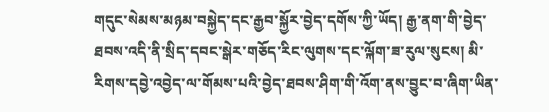གདུང་སེམས་མཉམ་བསྐྱེད་དང་རྒྱབ་སྐྱོར་བྱེད་དགོས་ཀྱི་ཡོད། རྒྱ་ནག་གི་བྱེད་ཐབས་འདི་ནི་སྲིད་དབང་སྒེར་གཅོད་རིང་ལུགས་དང་ལྐོག་ཟ་རུལ་སུངས། མི་རིགས་དབྱེ་འབྱེད་ལ་གོམས་པའི་བྱེད་ཐབས་ཤིག་གི་འོག་ནས་བྱུང་བ་ཞིག་ཡིན་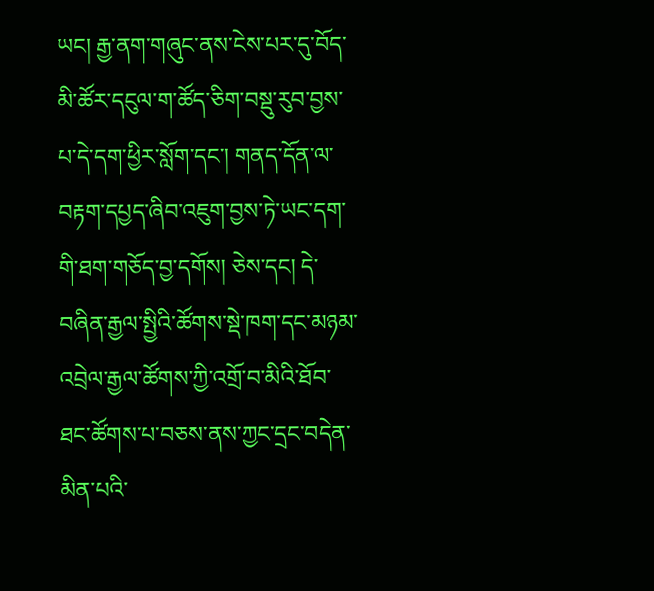ཡང། རྒྱ་ནག་གཞུང་ནས་ངེས་པར་དུ་བོད་མི་ཚོར་དངུལ་ག་ཚོད་ཅིག་བསྡུ་རུབ་བྱས་པ་དེ་དག་ཕྱིར་སློག་དང་། གནད་དོན་ལ་བརྟག་དཔྱད་ཞིབ་འཇུག་བྱས་ཏེ་ཡང་དག་གི་ཐག་གཅོད་བྱ་དགོས། ཅེས་དང། དེ་བཞིན་རྒྱལ་སྤྱིའི་ཚོགས་སྡེ་ཁག་དང་མཉམ་འབྲེལ་རྒྱལ་ཚོགས་ཀྱི་འགྲོ་བ་མིའི་ཐོབ་ཐང་ཚོགས་པ་བཅས་ནས་ཀྱང་དྲང་བདེན་མིན་པའི་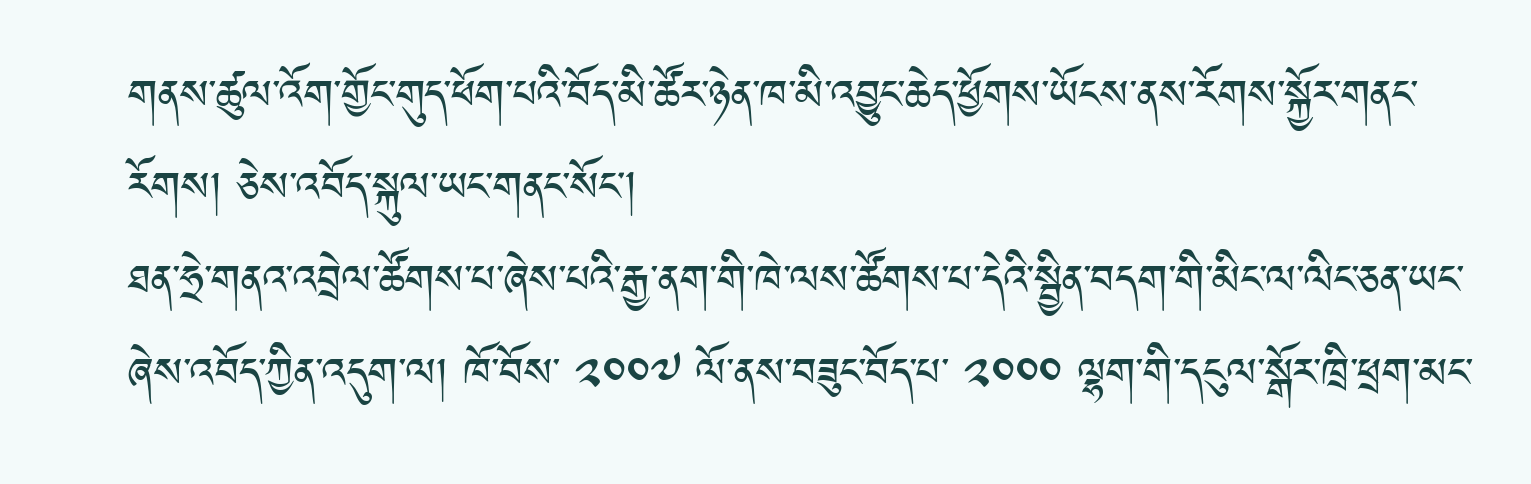གནས་ཚུལ་འོག་གྱོང་གུད་ཕོག་པའི་བོད་མི་ཚོར་ཉེན་ཁ་མི་འབྱུང་ཆེད་ཕྱོགས་ཡོངས་ནས་རོགས་སྐྱོར་གནང་རོགས། ཅེས་འབོད་སྐུལ་ཡང་གནང་སོང།
ཐན་ཧྲེ་གནའ་འབྲེལ་ཚོགས་པ་ཞེས་པའི་རྒྱ་ནག་གི་ཁེ་ལས་ཚོགས་པ་དེའི་སྦྱིན་བདག་གི་མིང་ལ་ལིང་ཅན་ཡང་ཞེས་འབོད་ཀྱིན་འདུག་ལ། ཁོ་བོས་ ༢༠༠༧ ལོ་ནས་བཟུང་བོད་པ་ ༢༠༠༠ ལྷག་གི་དངུལ་སྒོར་ཁྲི་ཕྲག་མང་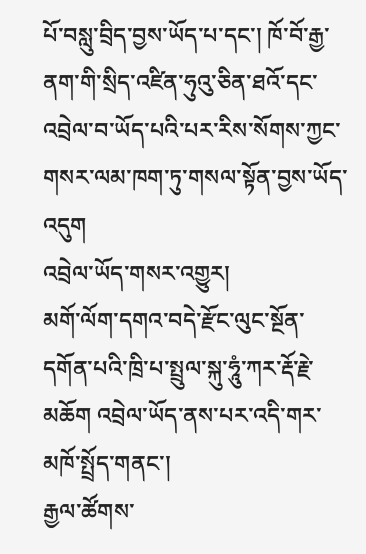པོ་བསླུ་བྲིད་བྱས་ཡོད་པ་དང་། ཁོ་བོ་རྒྱ་ནག་གི་སྲིད་འཛིན་ཧུའུ་ཅིན་ཐའོ་དང་འབྲེལ་བ་ཡོད་པའི་པར་རིས་སོགས་ཀྱང་གསར་ལམ་ཁག་ཏུ་གསལ་སྟོན་བྱས་ཡོད་འདུག
འབྲེལ་ཡོད་གསར་འགྱུར།
མགོ་ལོག་དགའ་བདེ་རྫོང་ལུང་སྔོན་དགོན་པའི་ཁྲི་པ་སྤྲུལ་སྐུ་ཧཱུཾ་ཀར་རྡོ་རྗེ་མཆོག འབྲེལ་ཡོད་ནས་པར་འདི་གར་མཁོ་སྤྲོད་གནང་།
རྒྱལ་ཚོགས་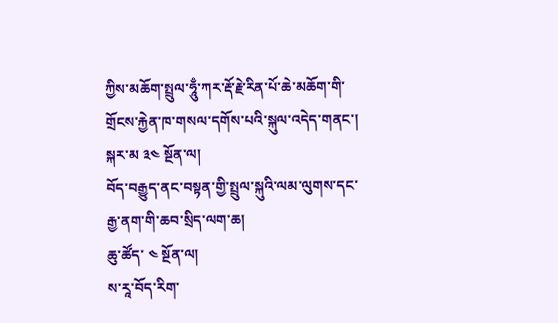ཀྱིས་མཆོག་སྤྲུལ་ཧཱུྃ་ཀར་རྡོ་རྗེ་རིན་པོ་ཆེ་མཆོག་གི་གྲོངས་རྐྱེན་ཁ་གསལ་དགོས་པའི་སྐུལ་འདེད་གནང་།
སྐར་མ ༣༤ སྔོན་ལ།
བོད་བརྒྱུད་ནང་བསྟན་གྱི་སྤྲུལ་སྐུའི་ལམ་ལུགས་དང་རྒྱ་ནག་གི་ཆབ་སྲིད་ལག་ཆ།
ཆུ་ཚོད་ ༤ སྔོན་ལ།
ས་རཱ་བོད་རིག་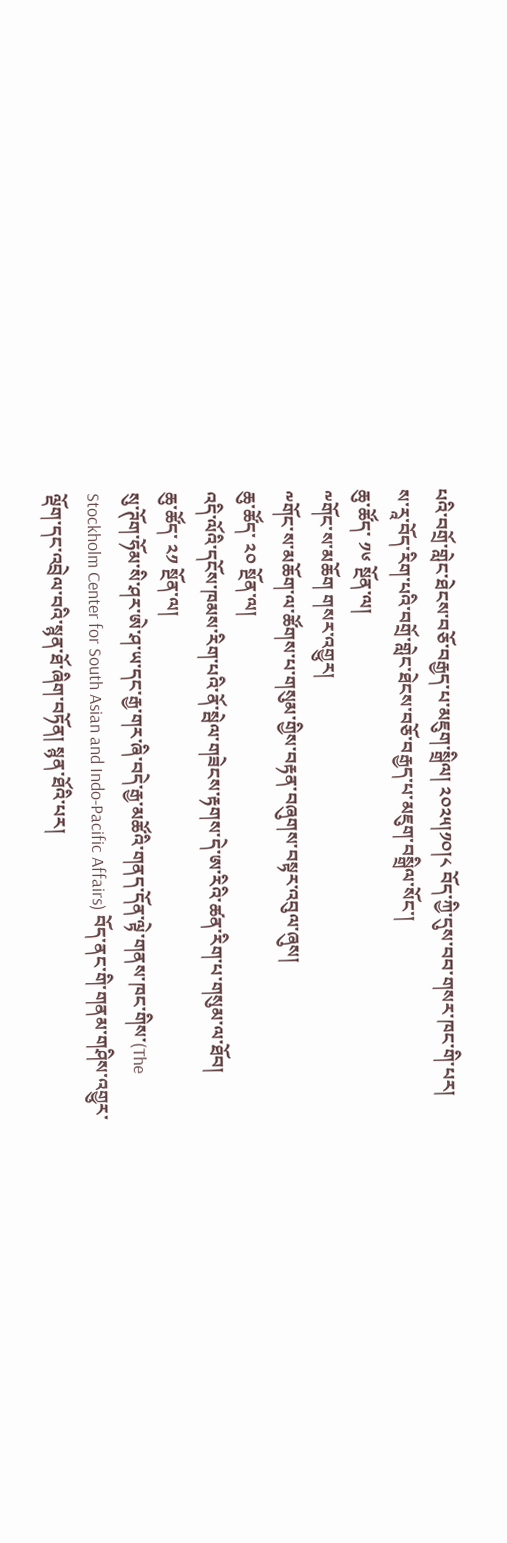པའི་བགྲོ་གླེང་ཐེངས་བཅོ་བརྒྱད་པ་མཇུག་སྒྲིལ། ༢༠༢༥།༡༠།༨ བོད་ཀྱི་དུས་བབ་གསར་ཁང་གི་པར།
ས་རཱ་བོད་རིག་པའི་བགྲོ་གླེང་ཐེངས་བཅོ་བརྒྱད་པ་མཇུག་བསྒྲིལ་སོང་།
ཆུ་ཚོད་ ༡༦ སྔོན་ལ།
༸གོང་ས་མཆོག གསར་འགྱུར།
༸གོང་ས་མཆོག་ལ་ཚོགས་པ་གསུམ་གྱིས་བརྟན་བཞུགས་བསྟར་འབུལ་ཞུས།
ཆུ་ཚོད་ ༢༠ སྔོན་ལ།
འདི་ལོའི་དངོས་ཁམས་རིག་པའི་ནོ་སྦེལ་གཟེངས་རྟགས་དེ་ཨ་རིའི་ཚན་རིག་པ་གསུམ་ལ་ཐོབ།
ཆུ་ཚོད་ ༢༡ སྔོན་ལ།
སུ་ཊོག་ཧོམ་སི་ཤར་ཨེ་ཤ་ཡ་དང་རྒྱ་གར་ཞི་བདེ་རྒྱ་མཚོའི་གནད་དོན་ལྟེ་གནས་ཁང་གིས་(The Stockholm Center for South Asian and Indo-Pacific Affairs) བོད་ནང་གི་གནམ་གཤིས་འགྱུར་ལྡོག་དང་འབྲེལ་བའི་སྙན་ཐོ་ཞིག་བཏོན། སྙན་ཐོའི་པར།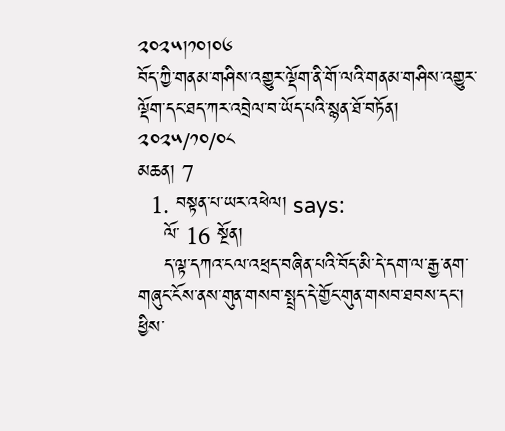༢༠༢༥།༡༠།༠༦
བོད་ཀྱི་གནམ་གཤིས་འགྱུར་ལྡོག་ནི་གོ་ལའི་གནམ་གཤིས་འགྱུར་ལྡོག་དང་ཐད་ཀར་འབྲེལ་བ་ཡོད་པའི་སྙན་ཐོ་བཏོན།
༢༠༢༥/༡༠/༠༨
མཆན། 7
  1. བསྟན་པ་ཡར་འཕེལ། says:
    ལོ་ 16 སྔོན།
    ད་ལྟ་དཀའ་ངལ་འཕྲད་བཞིན་པའི་བོད་མི་དེ་དག་ལ་རྒྱ་ནག་གཞུང་ངོས་ནས་གུན་གསབ་སྤྲད་དེ་གྱོང་གུན་གསབ་ཐབས་དང་། ཕྱིས་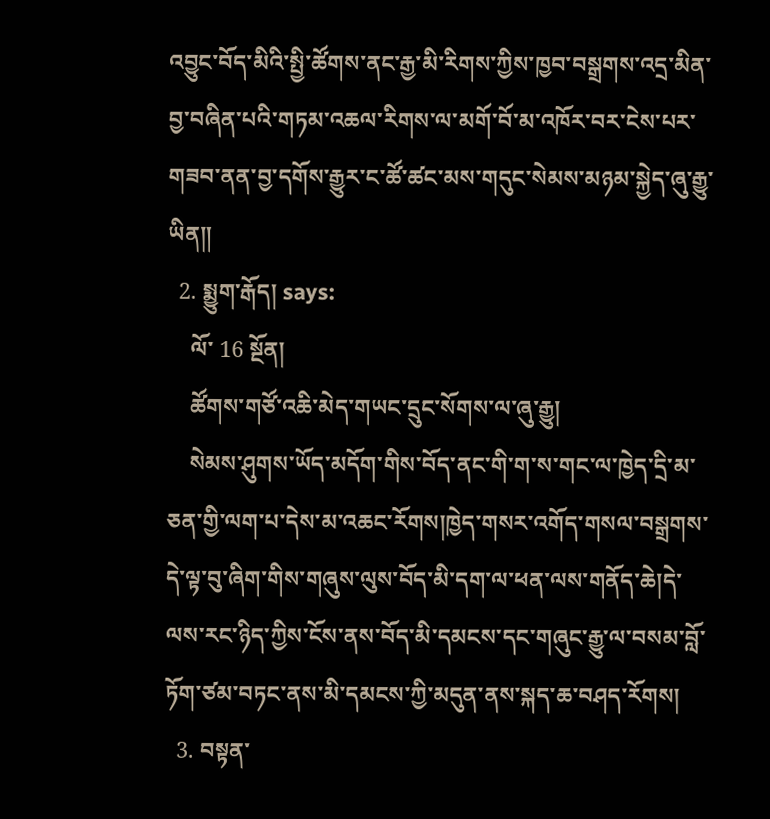འབྱུང་བོད་མིའི་སྤྱི་ཚོགས་ནང་རྒྱ་མི་རིགས་ཀྱིས་ཁྱབ་བསྒྲགས་འདྲ་མིན་བྱ་བཞིན་པའི་གཏམ་འཆལ་རིགས་ལ་མགོ་བོ་མ་འཁོར་བར་ངེས་པར་གཟབ་ནན་བྱ་དགོས་རྒྱུར་ང་ཚོ་ཚང་མས་གདུང་སེམས་མཉམ་སྐྱེད་ཞུ་རྒྱུ་ཡིན༎
  2. སྨྱུག་རྒོད། says:
    ལོ་ 16 སྔོན།
    ཚོགས་གཙོ་འཆི་མེད་གཡང་དྲུང་སོགས་ལ་ཞུ་རྒྱུ།
    སེམས་ཤུགས་ཡོད་མདོག་གིས་བོད་ནང་གི་ག་ས་གང་ལ་ཁྱེད་དྲི་མ་ཅན་གྱི་ལག་པ་དེས་མ་འཆང་རོགས།ཁྱེད་གསར་འགོད་གསལ་བསྒྲགས་དེ་ལྟ་བུ་ཞིག་གིས་གཞུས་ལུས་བོད་མི་དག་ལ་ཕན་ལས་གནོད་ཆེ།དེ་ལས་རང་ཉིད་ཀྱིས་ངོས་ནས་བོད་མི་དམངས་དང་གཞུང་རྒྱུ་ལ་བསམ་བློ་ཏོག་ཅ༹མ་བཏང་ནས་མི་དམངས་ཀྱི་མདུན་ནས་སྐད་ཆ་བཤད་རོགས།
  3. བསྟན་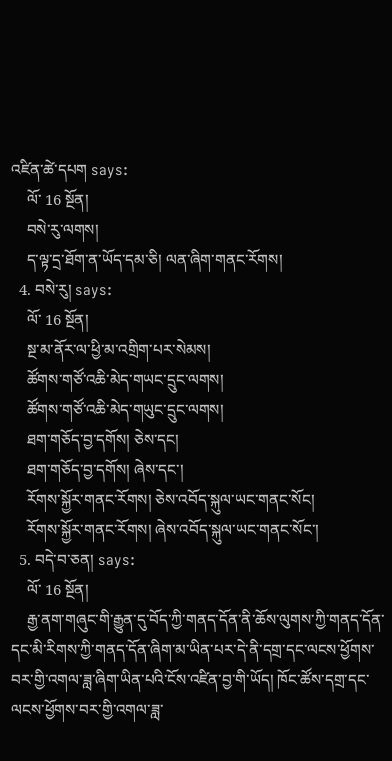འཛིན་ཚེ་དཔག says:
    ལོ་ 16 སྔོན།
    བསེ་རུ་ལགས།
    ད་ལྟ་དྲ་ཐོག་ན་ཡོད་དམ་ཅི། ལན་ཞིག་གནང་རོགས།
  4. བསེ་རུ། says:
    ལོ་ 16 སྔོན།
    སྔ་མ་ནོར་ལ་ཕྱི་མ་འགྲིག་པར་སེམས།
    ཚོགས་གཙོ་འཆི་མེད་གཡང་དྲུང་ལགས།
    ཚོགས་གཙོ་འཆི་མེད་གཡུང་དྲུང་ལགས།
    ཐག་གཅོད་བྱ་དགོས། ཅེས་དང།
    ཐག་གཅོད་བྱ་དགོས། ཞེས་དང་།
    རོགས་སྐྱོར་གནང་རོགས། ཅེས་འབོད་སྐུལ་ཡང་གནང་སོང།
    རོགས་སྐྱོར་གནང་རོགས། ཞེས་འབོད་སྐུལ་ཡང་གནང་སོང་།
  5. བདེ་བ་ཅན། says:
    ལོ་ 16 སྔོན།
    རྒྱ་ནག་གཞུང་གི་རྒྱུན་དུ་བོད་ཀྱི་གནད་དོན་ནི་ཆོས་ལུགས་ཀྱི་གནད་དོན་དང་མི་རིགས་ཀྱི་གནད་དོན་ཞིག་མ་ཡིན་པར་དེ་ནི་དགྲ་དང་ལངས་ཕྱོགས་བར་གྱི་འགལ་ཟླ་ཞིག་ཡིན་པའི་ངོས་འཛིན་བྱ་གི་ཡོད། ཁོང་ཚོས་དགྲ་དང་ལངས་ཕྱོགས་བར་གྱི་འགལ་ཟླ་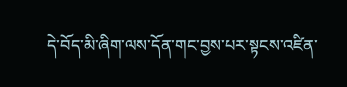དེ་བོད་མི་ཞིག་ལས་དོན་གང་བྱས་པར་སྟངས་འཛིན་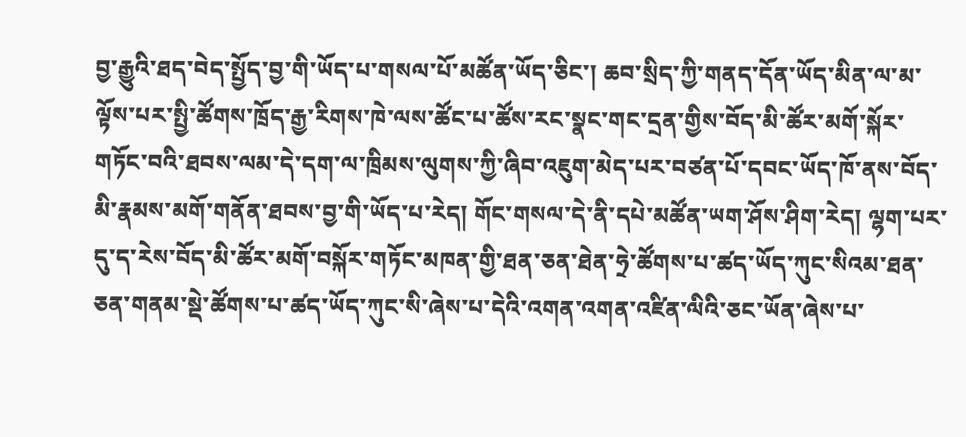བྱ་རྒྱུའི་ཐད་བེད་སྤྱོད་བྱ་གི་ཡོད་པ་གསལ་པོ་མཚོན་ཡོད་ཅིང་། ཆབ་སྲིད་ཀྱི་གནད་དོན་ཡོད་མིན་ལ་མ་ལྟོས་པར་སྤྱི་ཚོགས་ཁྲོད་རྒྱ་རིགས་ཁེ་ལས་ཚོང་པ་ཚོས་རང་སྣང་གང་དྲན་གྱིས་བོད་མི་ཚོར་མགོ་སྐོར་གཏོང་བའི་ཐབས་ལམ་དེ་དག་ལ་ཁྲིམས་ལུགས་ཀྱི་ཞིབ་འཇུག་མེད་པར་བཙན་པོ་དབང་ཡོད་ཁོ་ནས་བོད་མི་རྣམས་མགོ་གནོན་ཐབས་བྱ་གི་ཡོད་པ་རེད། གོང་གསལ་དེ་ནི་དཔེ་མཚོན་ཡག་ཤོས་ཤིག་རེད། ལྷག་པར་དུ་ད་རེས་བོད་མི་ཚོར་མགོ་བསྐོར་གཏོང་མཁན་གྱི་ཐན་ཅན་ཐེན་ཧྲེ་ཚོགས་པ་ཚད་ཡོད་ཀུང་སིའམ་ཐན་ཅན་གནམ་སྡེ་ཚོགས་པ་ཚད་ཡོད་ཀུང་སི་ཞེས་པ་དེའི་འགན་འགན་འཛིན་ལིའི་ཅང་ཡོན་ཞེས་པ་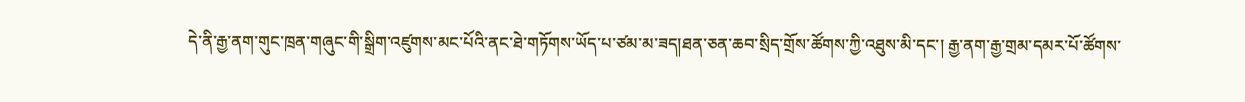དེ་ནི་རྒྱ་ནག་གུང་ཁྲན་གཞུང་གི་སྒྲིག་འཛུགས་མང་པོའི་ནང་ཐེ་གཏོགས་ཡོད་པ་ཙམ་མ་ཟད།ཐན་ཅན་ཆབ་སྲིད་གྲོས་ཚོགས་ཀྱི་འཐུས་མི་དང་། རྒྱ་ནག་རྒྱ་གྲམ་དམར་པོ་ཚོགས་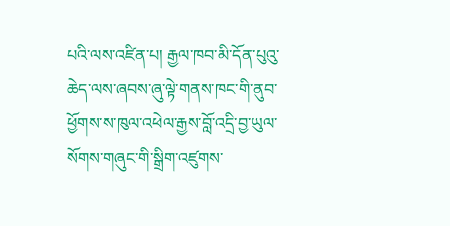པའི་ལས་འཛིན་པ། རྒྱལ་ཁབ་མི་དོན་པུའུ་ཆེད་ལས་ཞབས་ཞུ་ལྟེ་གནས་ཁང་གི་ནུབ་ཕྱོགས་ས་ཁུལ་འཕེལ་རྒྱས་བློ་འདྲི་བྱ་ཡུལ་སོགས་གཞུང་གི་སྒྲིག་འཛུགས་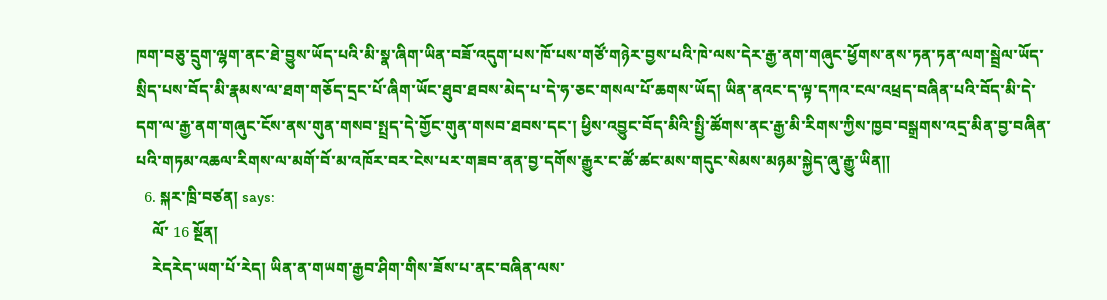ཁག་བཅུ་དྲུག་ལྷག་ནང་ཐེ་བྱུས་ཡོད་པའི་མི་སྣ་ཞིག་ཡིན་བཟོ་འདུག་པས་ཁོ་པས་གཙོ་གཉེར་བྱས་པའི་ཁེ་ལས་དེར་རྒྱ་ནག་གཞུང་ཕྱོགས་ནས་ཏན་ཏན་ལག་སྦྲེལ་ཡོད་སྲིད་པས་བོད་མི་རྣམས་ལ་ཐག་གཅོད་དྲང་པོ་ཞིག་ཡོང་ཐུབ་ཐབས་མེད་པ་དེ་ཧ་ཅང་གསལ་པོ་ཆགས་ཡོད། ཡིན་ནའང་ད་ལྟ་དཀའ་ངལ་འཕྲད་བཞིན་པའི་བོད་མི་དེ་དག་ལ་རྒྱ་ནག་གཞུང་ངོས་ནས་གུན་གསབ་སྤྲད་དེ་གྱོང་གུན་གསབ་ཐབས་དང་། ཕྱིས་འབྱུང་བོད་མིའི་སྤྱི་ཚོགས་ནང་རྒྱ་མི་རིགས་ཀྱིས་ཁྱབ་བསྒྲགས་འདྲ་མིན་བྱ་བཞིན་པའི་གཏམ་འཆལ་རིགས་ལ་མགོ་བོ་མ་འཁོར་བར་ངེས་པར་གཟབ་ནན་བྱ་དགོས་རྒྱུར་ང་ཚོ་ཚང་མས་གདུང་སེམས་མཉམ་སྐྱེད་ཞུ་རྒྱུ་ཡིན༎
  6. སྐར་ཁྲི་བཙན། says:
    ལོ་ 16 སྔོན།
    རེདརེད་ཡག་པོ་རེད། ཡིན་ན་གཡག་རྒྱབ་ཤིག་གིས་ཟོས་པ་ནང་བཞིན་ལས་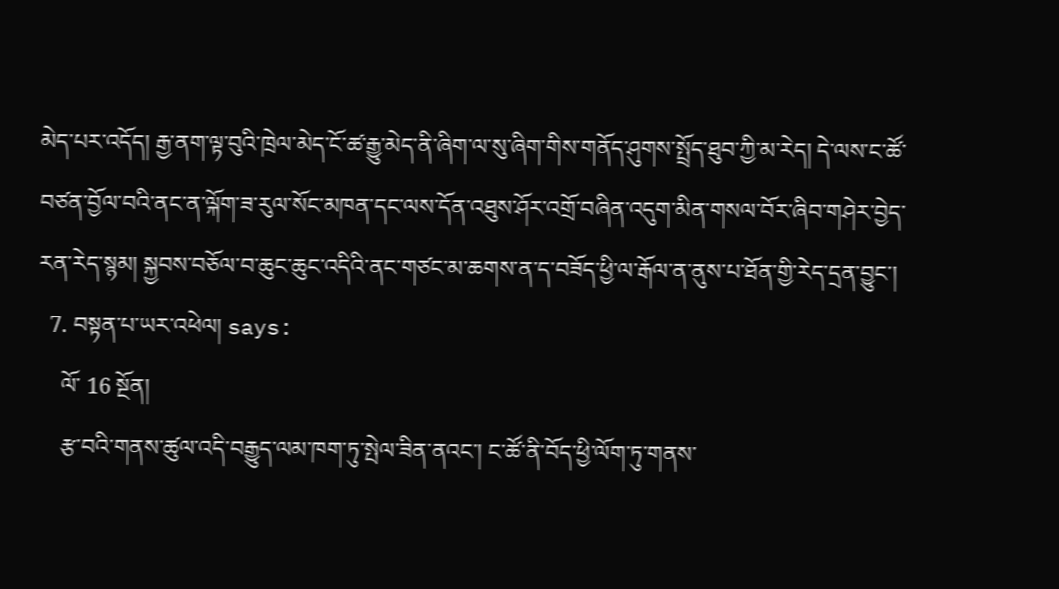མེད་པར་འདོད། རྒྱ་ནག་ལྟ་བུའི་ཁྲེལ་མེད་ངོ་ཚ་རྒྱུ་མེད་ནི་ཞིག་ལ་སུ་ཞིག་གིས་གནོད་ཤུགས་སྤྲོད་ཐུབ་ཀྱི་མ་རེད། དེ་ལས་ང་ཚོ་བཙན་བྱོལ་བའི་ནང་ན་ལྐོག་ཟ་རུལ་སོང་མཁན་དང་ལས་དོན་འཐུས་ཤོར་འགྲོ་བཞིན་འདུག་མིན་གསལ་བོར་ཞིབ་གཤེར་བྱེད་རན་རེད་སྙམ། སྐྱབས་བཅོལ་བ་ཆུང་ཆུང་འདིའི་ནང་གཙང་མ་ཆགས་ན་ད་བཟོད་ཕྱི་ལ་རྒོལ་ན་ནུས་པ་ཐོན་གྱི་རེད་དྲན་བྱུང་།
  7. བསྟན་པ་ཡར་འཕེལ། says:
    ལོ་ 16 སྔོན།
    རྩ་བའི་གནས་ཚུལ་འདི་བརྒྱུད་ལམ་ཁག་ཏུ་སྤེལ་ཟིན་ནའང་། ང་ཚོ་ནི་བོད་ཕྱི་ལོག་ཏུ་གནས་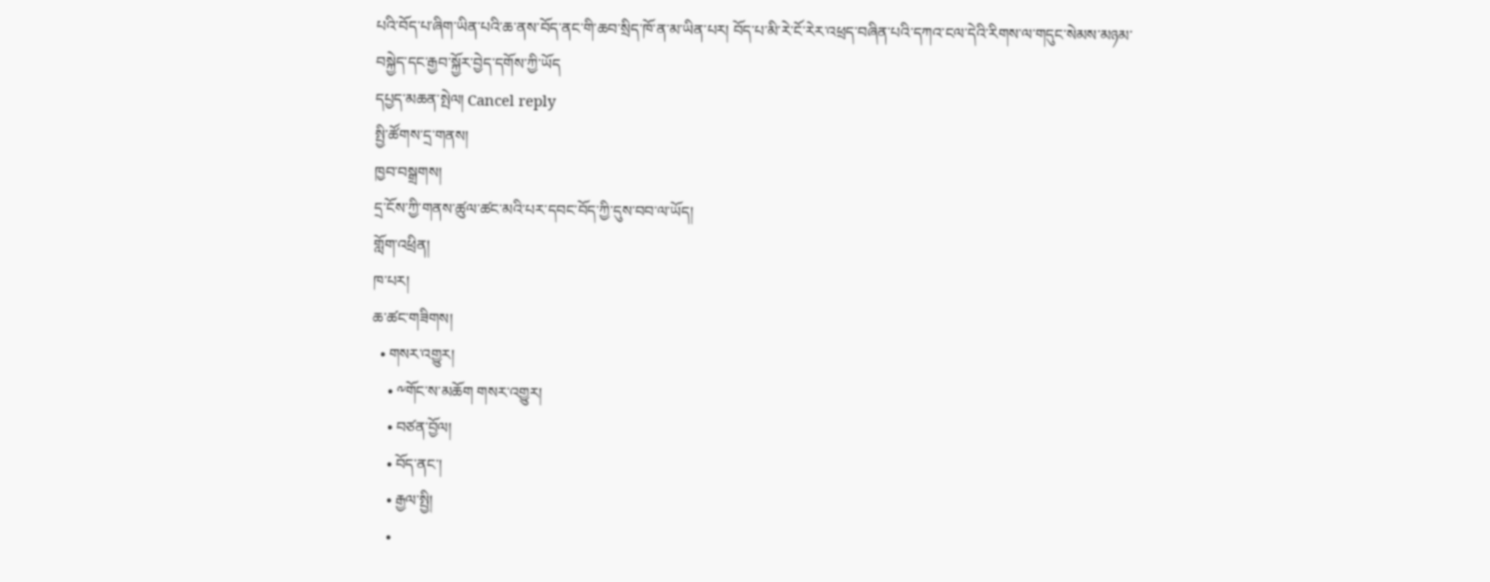པའི་བོད་པ་ཞིག་ཡིན་པའི་ཆ་ནས་བོད་ནང་གི་ཆབ་སྲིད་ཁོ་ན་མ་ཡིན་པར། བོད་པ་མི་རེ་ངོ་རེར་འཕྲད་བཞིན་པའི་དཀའ་ངལ་དེའི་རིགས་ལ་གདུང་སེམས་མཉམ་བསྐྱེད་དང་རྒྱབ་སྐྱོར་བྱེད་དགོས་ཀྱི་ཡོད
དཔྱད་མཆན་སྤེལ། Cancel reply
སྤྱི་ཚོགས་དྲ་གནས།
ཁྱབ་བསྒྲགས།
དྲ་ངོས་ཀྱི་གནས་ཚུལ་ཚང་མའི་པར་དབང་བོད་ཀྱི་དུས་བབ་ལ་ཡོད།
གློག་འཕྲིན།
ཁ་པར།
ཆ་ཚང་གཟིགས།
  • གསར་འགྱུར།
    • ༸གོང་ས་མཆོག གསར་འགྱུར།
    • བཙན་བྱོལ།
    • བོད་ནང་།
    • རྒྱལ་སྤྱི།
    •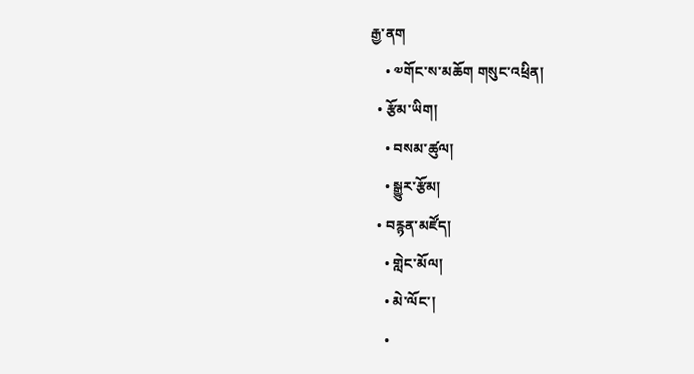རྒྱ་ནག
    • ༧གོང་ས་མཆོག གསུང་འཕྲིན།
  • རྩོམ་ཡིག།
    • བསམ་ཚུལ།
    • སྒྱུར་རྩོམ།
  • བརྙན་མཛོད།
    • གླེང་མོལ།
    • མེ་ལོང་།
    •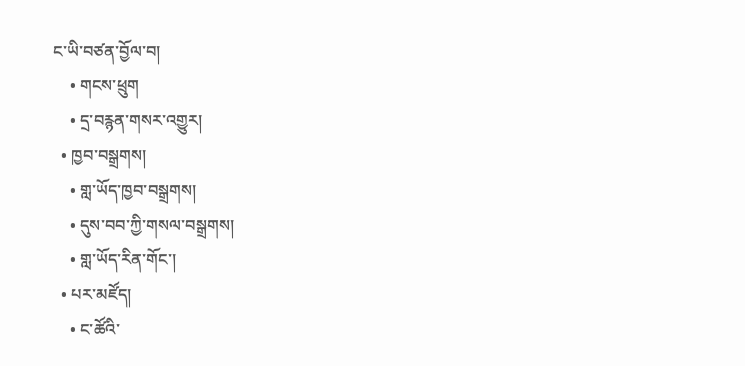ང་ཡི་བཙན་བྱོལ་བ།
    • གངས་ཕྲུག
    • དྲ་བརྙན་གསར་འགྱུར།
  • ཁྱབ་བསྒྲགས།
    • གླ་ཡོད་ཁྱབ་བསྒྲགས།
    • དུས་བབ་ཀྱི་གསལ་བསྒྲགས།
    • གླ་ཡོད་རིན་གོང་།
  • པར་མཛོད།
    • ང་ཚོའི་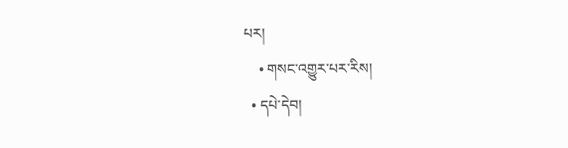པར།
    • གསང་འགྱུར་པར་རིས།
  • དཔེ་དེབ།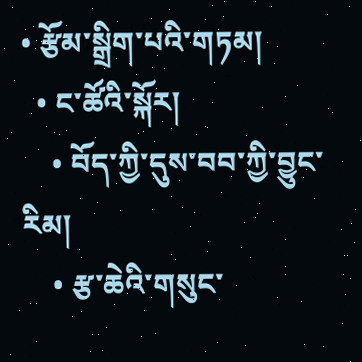• རྩོམ་སྒྲིག་པའི་གཏམ།
  • ང་ཚོའི་སྐོར།
    • བོད་ཀྱི་དུས་བབ་ཀྱི་བྱུང་རིམ།
    • རྩ་ཆེའི་གསུང་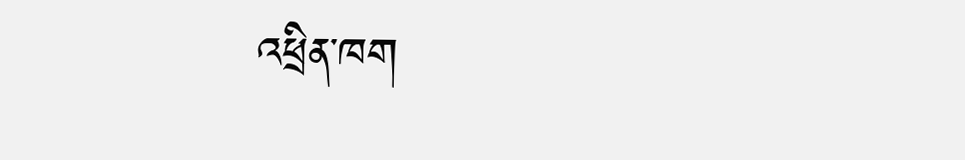འཕྲིན་ཁག